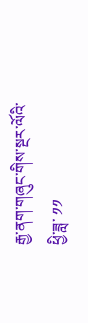རྒྱ་ནག་གཞུང་གིས་སྔར་ལོའི་ཕྱི་ཟླ་ ༡༡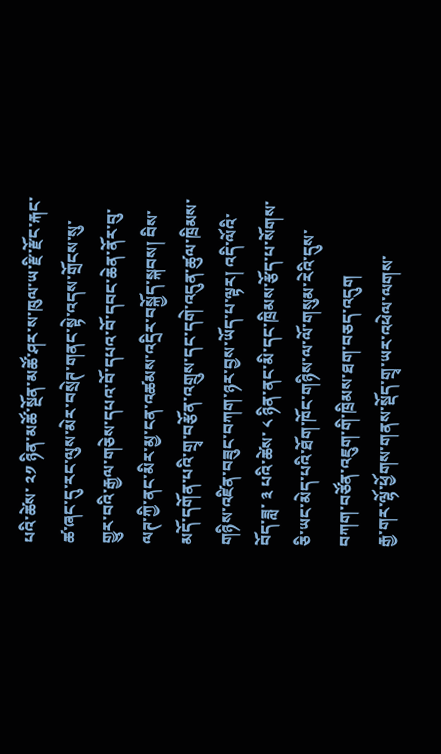པའི་ཚེས་ ༢༡ ཉིན་མཚོ་སྔོན་མཚོ་ཤར་ས་ཁུལ་ཡ་རྫི་རྫོང་རྐང་ཚ་ཞང་དུ་རང་ལུས་མེར་བསྲེཊ་གནང་སྟེ་འདས་གྲོངས་སུ་གྱུར་བའི་རྒྱལ་གཅེས་དཔའ་བོ་དཔའ་བོ་དབང་ཆེན་ནོར་བུ་ལཊ་ཀྱི་ནང་མིར་མྱ་ངན་འཚམས་འདྲིར་བསྐྱོད་སྐབས། བིས་མདོ་དགོན་པའི་གྲྭ་བརྩོན་འགྲུས་དང་དགེ་འདུན་ཚུལ་ཁྲིམས་གཉིས་འཛིན་བཟུང་བཀག་ཉར་བྱས་ཡོད་པ་ལྟར། འདི་ལོའི་བོད་ཟླ་ ༣ པའི་ཚེས་ ༨ ཉིན་ནང་མི་དང་ཁྲིམས་རྩོད་པ་སོགས་ཅི་ཡང་མེད་པའི་ཐོག་ཁོང་གཉིས་ལ་ལོ་གསུམ་རེའི་དུས་བཀག་བཙོན་འཇུག་གི་ཁྲིམས་ཐག་བཅད་འདུག
རྒྱ་གར་ལྷོ་ཕྱོགས་གནས་སྡོད་གྲྭ་ཡར་འཕེལ་ལགས་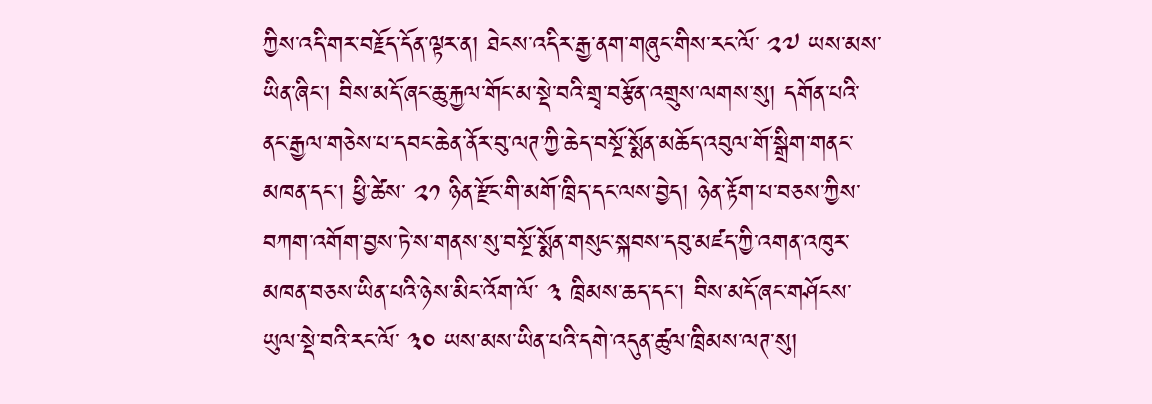ཀྱིས་འདི་གར་བརྗོད་དོན་ལྟར་ན། ཐེངས་འདིར་རྒྱ་ནག་གཞུང་གིས་རང་ལོ་ ༢༧ ཡས་མས་ཡིན་ཞིང་། བིས་མདོ་ཞང་ཆུ་རྐྱལ་གོང་མ་སྡེ་བའི་གྲྭ་བརྩོན་འགྲུས་ལགས་སུ། དགོན་པའི་ནང་རྒྱལ་གཅེས་པ་དབང་ཆེན་ནོར་བུ་ལཊ་ཀྱི་ཆེད་བསྔོ་སྨོན་མཆོད་འབུལ་གོ་སྒྲིག་གནང་མཁན་དང་། ཕྱི་ཚེས་ ༢༡ ཉིན་རྫོང་གི་མགོ་ཁྲིད་དང་ལས་བྱེད། ཉེན་རྟོག་པ་བཅས་ཀྱིས་བཀག་འགོག་བྱས་ཏེ་ས་གནས་སུ་བསྔོ་སྨོན་གསུང་སྐབས་དབུ་མཛད་ཀྱི་འགན་འཁུར་མཁན་བཅས་ཡིན་པའི་ཉེས་མིང་འོག་ལོ་ ༣ ཁྲིམས་ཆད་དང་། བིས་མདོ་ཞང་གཤོངས་ཡུལ་སྡེ་བའི་རང་ལོ་ ༣༠ ཡས་མས་ཡིན་པའི་དགེ་འདུན་ཚུལ་ཁྲིམས་ལཊ་སུ།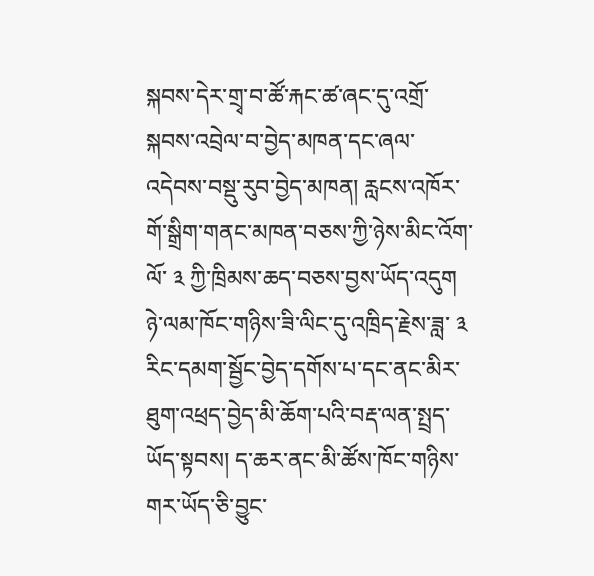སྐབས་དེར་གྲྭ་བ་ཚོ་རྐང་ཚ་ཞང་དུ་འགྲོ་སྐབས་འབྲེལ་བ་བྱེད་མཁན་དང་ཞལ་འདེབས་བསྡུ་རུབ་བྱེད་མཁན། རླངས་འཁོར་གོ་སྒྲིག་གནང་མཁན་བཅས་ཀྱི་ཉེས་མིང་འོག་ལོ་ ༣ ཀྱི་ཁྲིམས་ཆད་བཅས་བྱས་ཡོད་འདུག ཉེ་ལམ་ཁོང་གཉིས་ཟི་ལིང་དུ་འཁྲིད་རྗེས་ཟླ་ ༣ རིང་དམག་སྦྱོང་བྱེད་དགོས་པ་དང་ནང་མིར་ཐུག་འཕྲད་བྱེད་མི་ཆོག་པའི་བརྡ་ལན་སྤྲད་ཡོད་སྟབས། ད་ཆར་ནང་མི་ཚོས་ཁོང་གཉིས་གར་ཡོད་ཅི་བྱུང་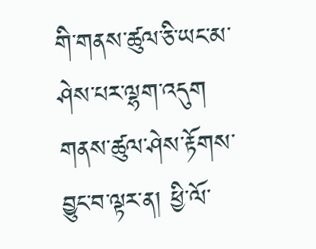གི་གནས་ཚུལ་ཅི་ཡང་མ་ཤེས་པར་ལྷག་འདུག
གནས་ཚུལ་ཤེས་རྟོགས་བྱུང་བ་ལྟར་ན། ཕྱི་ལོ་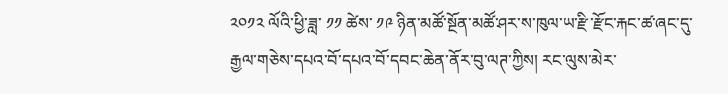༢༠༡༢ ལོའི་ཕྱི་ཟླ་ ༡༡ ཚེས་ ༡༩ ཉིན་མཚོ་སྔོན་མཚོ་ཤར་ས་ཁུལ་ཡ་རྫི་རྫོང་རྐང་ཚ་ཞང་དུ་རྒྱལ་གཅེས་དཔའ་བོ་དཔའ་བོ་དབང་ཆེན་ནོར་བུ་ལཊ་ཀྱིས། རང་ལུས་མེར་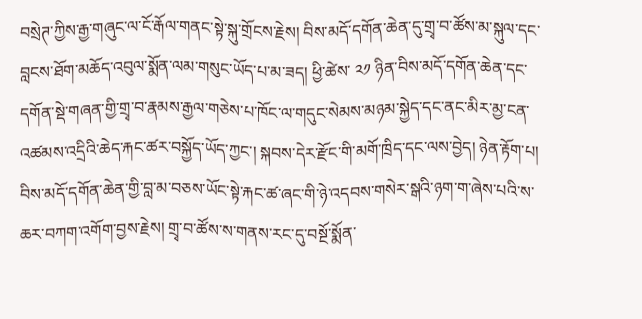བསྲེཊ་ཀྱིས་རྒྱ་གཞུང་ལ་ངོ་རྒོལ་གནང་སྟེ་སྐུ་གྲོངས་རྗེས། བིས་མདོ་དགོན་ཆེན་དུ་གྲྭ་བ་ཚོས་མ་སྐུལ་དང་བླངས་ཐོག་མཆོད་འབུལ་སྨོན་ལམ་གསུང་ཡོད་པ་མ་ཟད། ཕྱི་ཚེས་ ༢༡ ཉིན་བིས་མདོ་དགོན་ཆེན་དང་དགོན་སྡེ་གཞན་གྱི་གྲྭ་བ་རྣམས་རྒྱལ་གཅེས་པ་ཁོང་ལ་གདུང་སེམས་མཉམ་སྐྱེད་དང་ནང་མིར་མྱ་ངན་འཚམས་འདྲིའི་ཆེད་རྐང་ཚར་བསྐྱོད་ཡོད་ཀྱང་། སྐབས་དེར་རྫོང་གི་མགོ་ཁྲིད་དང་ལས་བྱེད། ཉེན་རྟོག་པ། བིས་མདོ་དགོན་ཆེན་གྱི་བླ་མ་བཅས་ཡོང་སྟེ་རྐང་ཚ་ཞང་གི་ཉེ་འདབས་གསེར་སྒའི་ཉག་ག་ཞེས་པའི་ས་ཆར་བཀག་འགོག་བྱས་རྗེས། གྲྭ་བ་ཚོས་ས་གནས་རང་དུ་བསྔོ་སྨོན་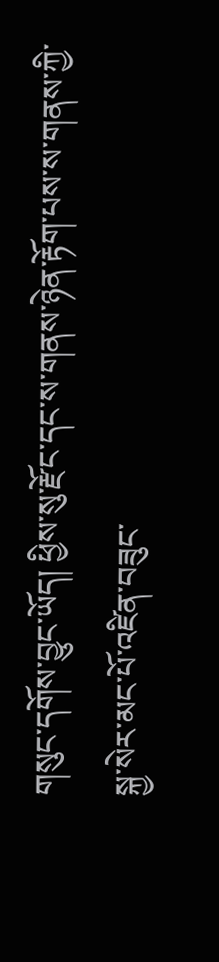གསུང་དགོས་བྱུང་ཡོད། ཕྱིས་སུ་རྫོང་དང་ས་གནས་ཉེན་རྟོག་པས་ས་གནས་ཀྱི་སྐྱ་སེར་མང་པོ་འཛིན་བཟུང་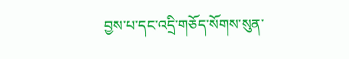བྱས་པ་དང་འདྲི་གཅོད་སོགས་སུན་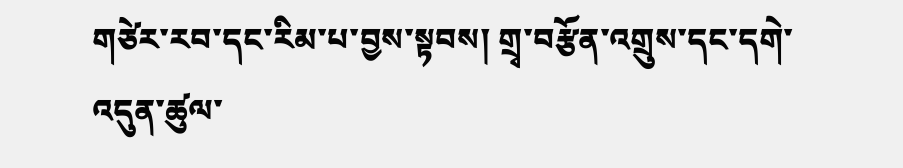གཙེར་རབ་དང་རིམ་པ་བྱས་སྟབས། གྲྭ་བརྩོན་འགྲུས་དང་དགེ་འདུན་ཚུལ་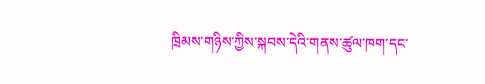ཁྲིམས་གཉིས་ཀྱིས་སྐབས་དེའི་གནས་ཚུལ་ཁག་དང་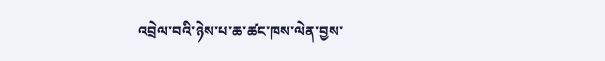འབྲེལ་བའི་ཉེས་པ་ཆ་ཚང་ཁས་ལེན་བྱས་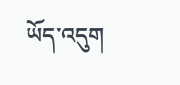ཡོད་འདུག